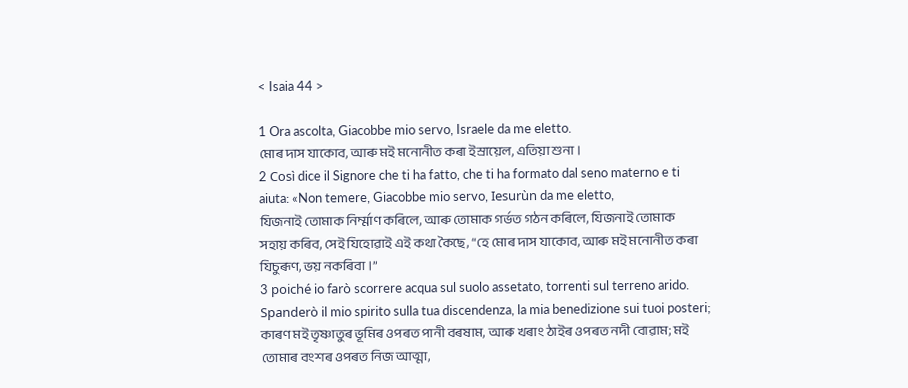< Isaia 44 >

1 Ora ascolta, Giacobbe mio servo, Israele da me eletto.
মোৰ দাস যাকোব, আৰু মই মনোনীত কৰা ইস্ৰায়েল, এতিয়া শুনা।
2 Così dice il Signore che ti ha fatto, che ti ha formato dal seno materno e ti aiuta: «Non temere, Giacobbe mio servo, Iesurùn da me eletto,
যিজনাই তোমাক নিৰ্ম্মাণ কৰিলে, আৰু তোমাক গৰ্ভত গঠন কৰিলে, যিজনাই তোমাক সহায় কৰিব, সেই যিহোৱাই এই কথা কৈছে, “হে মোৰ দাস যাকোব, আৰু মই মনোনীত কৰা যিচুৰূণ, ভয় নকৰিবা।”
3 poiché io farò scorrere acqua sul suolo assetato, torrenti sul terreno arido. Spanderò il mio spirito sulla tua discendenza, la mia benedizione sui tuoi posteri;
কাৰণ মই তৃষ্ণাতুৰ ভূমিৰ ওপৰত পানী বৰষাম, আৰু খৰাং ঠাইৰ ওপৰত নদী বোৱাম; মই তোমাৰ বংশৰ ওপৰত নিজ আত্মা,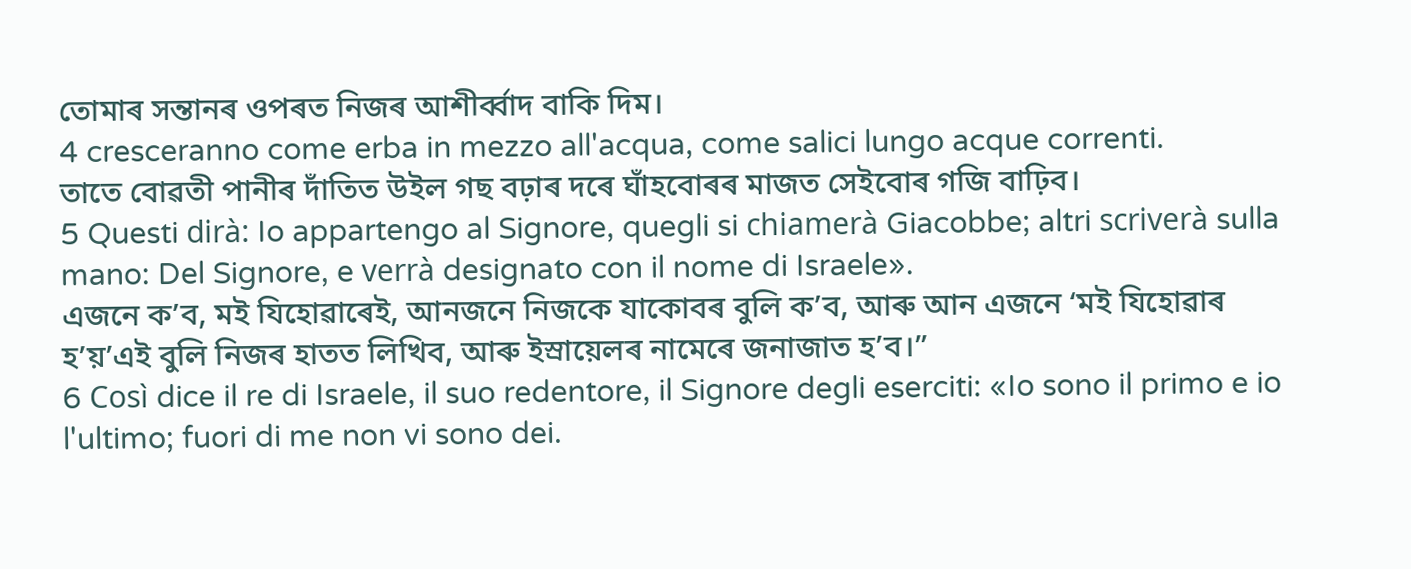তোমাৰ সন্তানৰ ওপৰত নিজৰ আশীৰ্ব্বাদ বাকি দিম।
4 cresceranno come erba in mezzo all'acqua, come salici lungo acque correnti.
তাতে বোৱতী পানীৰ দাঁতিত উইল গছ বঢ়াৰ দৰে ঘাঁহবোৰৰ মাজত সেইবোৰ গজি বাঢ়িব।
5 Questi dirà: Io appartengo al Signore, quegli si chiamerà Giacobbe; altri scriverà sulla mano: Del Signore, e verrà designato con il nome di Israele».
এজনে ক’ব, মই যিহোৱাৰেই, আনজনে নিজকে যাকোবৰ বুলি ক’ব, আৰু আন এজনে ‘মই যিহোৱাৰ হ’য়’এই বুলি নিজৰ হাতত লিখিব, আৰু ইস্ৰায়েলৰ নামেৰে জনাজাত হ’ব।”
6 Così dice il re di Israele, il suo redentore, il Signore degli eserciti: «Io sono il primo e io l'ultimo; fuori di me non vi sono dei.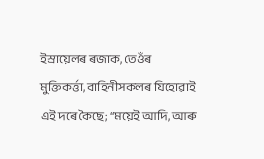ইস্ৰায়েলৰ ৰজাক, তেওঁৰ মুক্তিকৰ্ত্তা, বাহিনীসকলৰ যিহোৱাই এই দৰে কৈছে; “ময়েই আদি, আৰু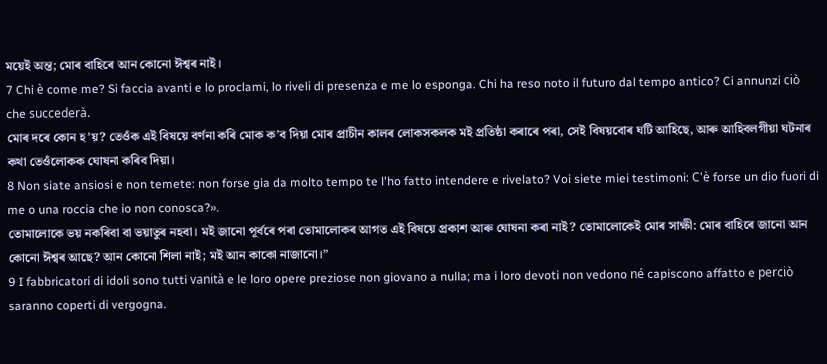ময়েই অন্ত; মোৰ বাহিৰে আন কোনো ঈশ্বৰ নাই।
7 Chi è come me? Si faccia avanti e lo proclami, lo riveli di presenza e me lo esponga. Chi ha reso noto il futuro dal tempo antico? Ci annunzi ciò che succederà.
মোৰ দৰে কোন হ’য়? তেওঁক এই বিষয়ে বর্ণনা কৰি মোক ক’ব দিয়া মোৰ প্রাচীন কালৰ লোকসকলক মই প্রতিষ্ঠা কৰাৰে পৰা, সেই বিষয়বোৰ ঘটি আহিছে, আৰু আহিবলগীয়া ঘটনাৰ কথা তেওঁলোকক ঘোষনা কৰিব দিয়া।
8 Non siate ansiosi e non temete: non forse gia da molto tempo te l'ho fatto intendere e rivelato? Voi siete miei testimoni: C'è forse un dio fuori di me o una roccia che io non conosca?».
তোমালোকে ভয় নকৰিবা বা ভয়াতুৰ নহবা। মই জানো পূৰ্বৰে পৰা তোমালোকৰ আগত এই বিষয়ে প্রকাশ আৰু ঘোষনা কৰা নাই? তোমালোকেই মোৰ সাক্ষী: মোৰ বাহিৰে জানো আন কোনো ঈশ্বৰ আছে? আন কোনো শিলা নাই; মই আন কাকো নাজানো।”
9 I fabbricatori di idoli sono tutti vanità e le loro opere preziose non giovano a nulla; ma i loro devoti non vedono né capiscono affatto e perciò saranno coperti di vergogna.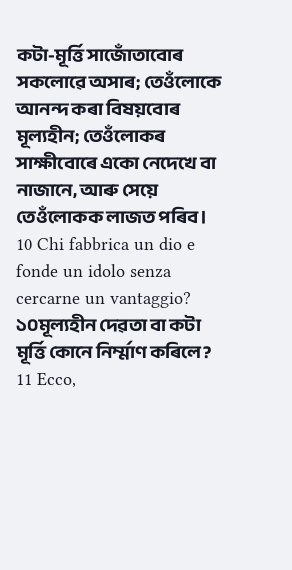কটা-মূৰ্ত্তি সাজোঁতাবোৰ সকলোৱে অসাৰ; তেওঁলোকে আনন্দ কৰা বিষয়বোৰ মূল্যহীন; তেওঁলোকৰ সাক্ষীবোৰে একো নেদেখে বা নাজানে, আৰু সেয়ে তেওঁলোকক লাজত পৰিব।
10 Chi fabbrica un dio e fonde un idolo senza cercarne un vantaggio?
১০মূল্যহীন দেৱতা বা কটা মূৰ্ত্তি কোনে নিৰ্ম্মাণ কৰিলে?
11 Ecco,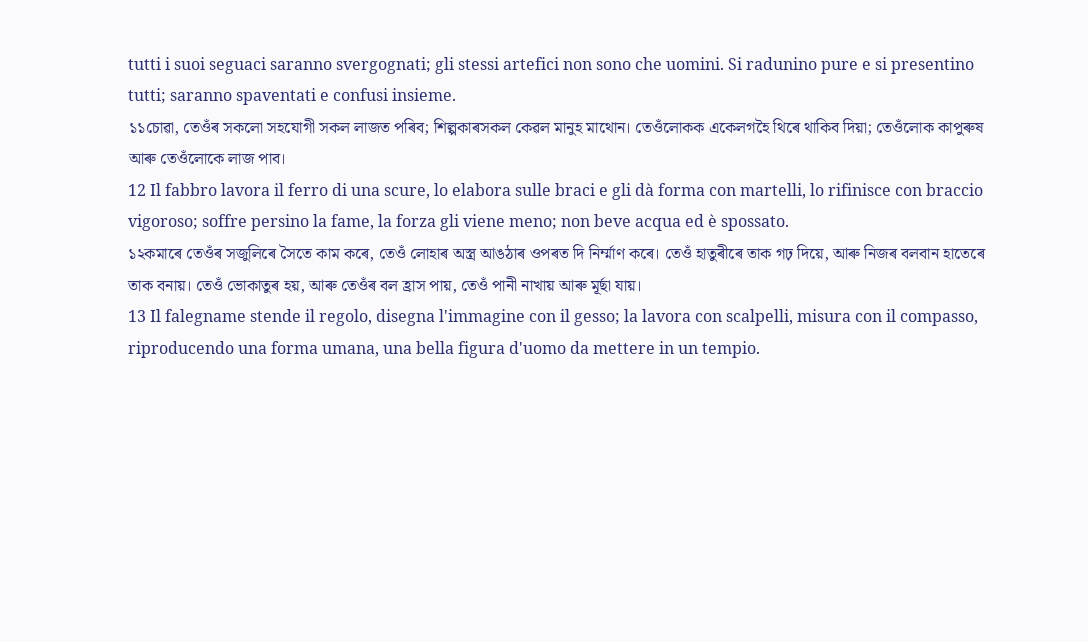tutti i suoi seguaci saranno svergognati; gli stessi artefici non sono che uomini. Si radunino pure e si presentino tutti; saranno spaventati e confusi insieme.
১১চোৱা, তেওঁৰ সকলো সহযোগী সকল লাজত পৰিব; শিল্পকাৰসকল কেৱল মানুহ মাথোন। তেওঁলোকক একেলগহৈ থিৰে থাকিব দিয়া; তেওঁলোক কাপুৰুষ আৰু তেওঁলোকে লাজ পাব।
12 Il fabbro lavora il ferro di una scure, lo elabora sulle braci e gli dà forma con martelli, lo rifinisce con braccio vigoroso; soffre persino la fame, la forza gli viene meno; non beve acqua ed è spossato.
১২কমাৰে তেওঁৰ সজুলিৰে সৈতে কাম কৰে, তেওঁ লোহাৰ অস্ত্ৰ আঙঠাৰ ওপৰত দি নিৰ্ম্মাণ কৰে। তেওঁ হাতুৰীৰে তাক গঢ় দিয়ে, আৰু নিজৰ বলবান হাতেৰে তাক বনায়। তেওঁ ভোকাতুৰ হয়, আৰু তেওঁৰ বল হ্রাস পায়, তেওঁ পানী নাখায় আৰু মূৰ্ছা যায়।
13 Il falegname stende il regolo, disegna l'immagine con il gesso; la lavora con scalpelli, misura con il compasso, riproducendo una forma umana, una bella figura d'uomo da mettere in un tempio.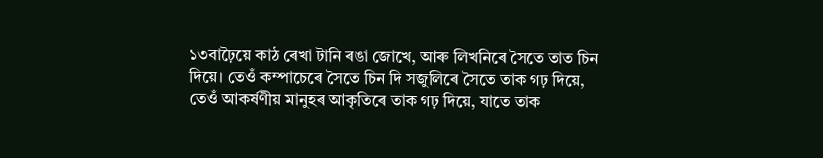১৩বাঢ়ৈয়ে কাঠ ৰেখা টানি ৰঙা জোখে, আৰু লিখনিৰে সৈতে তাত চিন দিয়ে। তেওঁ কম্পাচেৰে সৈতে চিন দি সজুলিৰে সৈতে তাক গঢ় দিয়ে, তেওঁ আকৰ্ষণীয় মানুহৰ আকৃতিৰে তাক গঢ় দিয়ে, যাতে তাক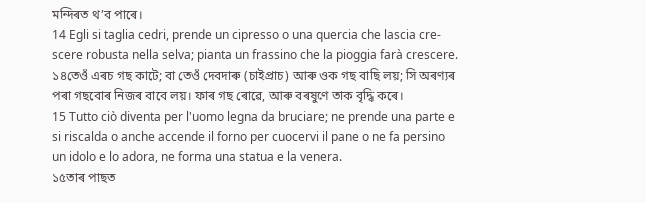মন্দিৰত থ’ব পাৰে।
14 Egli si taglia cedri, prende un cipresso o una quercia che lascia cre-scere robusta nella selva; pianta un frassino che la pioggia farà crescere.
১৪তেওঁ এৰচ গছ কাটে; বা তেওঁ দেবদাৰু (চাইপ্ৰাচ) আৰু ওক গছ বাছি লয়; সি অৰণ্যৰ পৰা গছবোৰ নিজৰ বাবে লয়। ফাৰ গছ ৰোৱে, আৰু বৰষুণে তাক বৃদ্ধি কৰে।
15 Tutto ciò diventa per l'uomo legna da bruciare; ne prende una parte e si riscalda o anche accende il forno per cuocervi il pane o ne fa persino un idolo e lo adora, ne forma una statua e la venera.
১৫তাৰ পাছত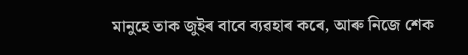মানুহে তাক জুইৰ বাবে ব্যৱহাৰ কৰে, আৰু নিজে শেক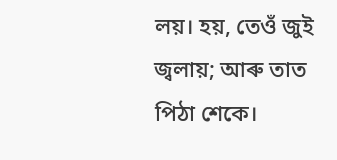লয়। হয়, তেওঁ জুই জ্বলায়; আৰু তাত পিঠা শেকে।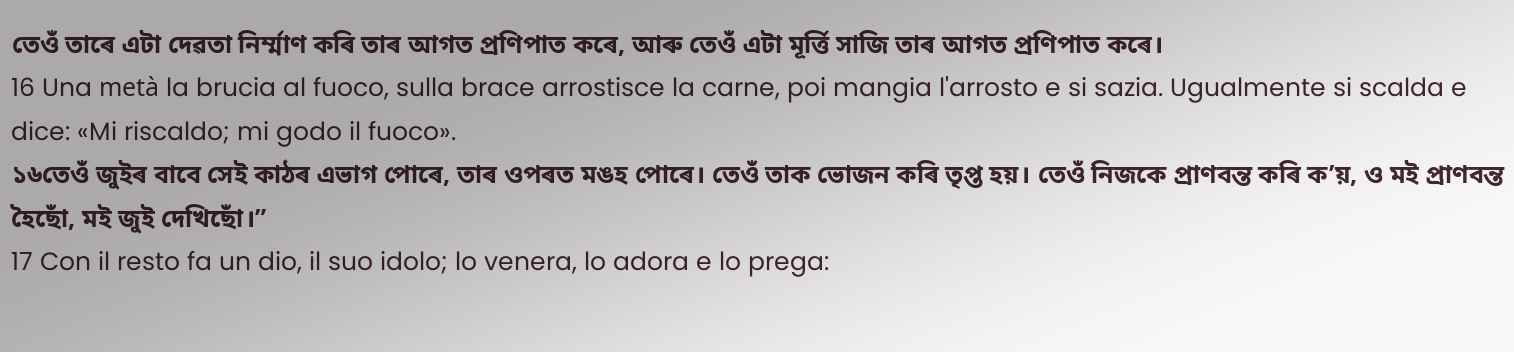তেওঁ তাৰে এটা দেৱতা নিৰ্ম্মাণ কৰি তাৰ আগত প্রণিপাত কৰে, আৰু তেওঁ এটা মূৰ্ত্তি সাজি তাৰ আগত প্ৰণিপাত কৰে।
16 Una metà la brucia al fuoco, sulla brace arrostisce la carne, poi mangia l'arrosto e si sazia. Ugualmente si scalda e dice: «Mi riscaldo; mi godo il fuoco».
১৬তেওঁ জুইৰ বাবে সেই কাঠৰ এভাগ পোৰে, তাৰ ওপৰত মঙহ পোৰে। তেওঁ তাক ভোজন কৰি তৃপ্ত হয়। তেওঁ নিজকে প্রাণবন্ত কৰি ক’য়, ও মই প্রাণবন্ত হৈছোঁ, মই জুই দেখিছোঁ।”
17 Con il resto fa un dio, il suo idolo; lo venera, lo adora e lo prega: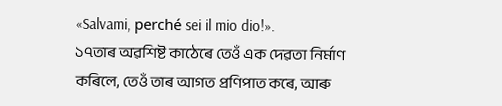«Salvami, perché sei il mio dio!».
১৭তাৰ অৱশিষ্ট কাঠেৰে তেওঁ এক দেৱতা নিৰ্মাণ কৰিলে, তেওঁ তাৰ আগত প্ৰণিপাত কৰে, আৰু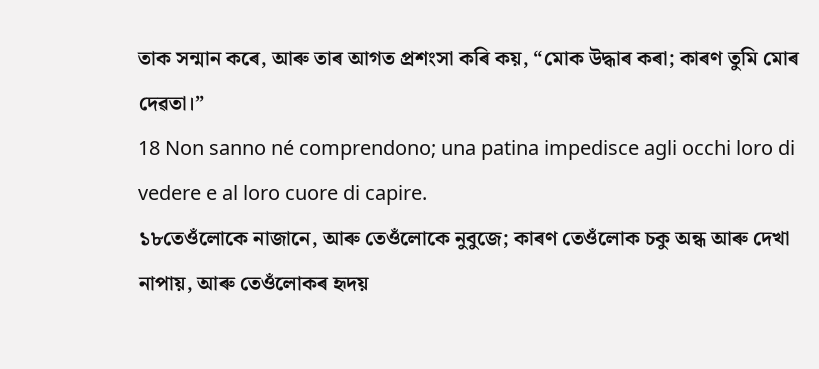তাক সন্মান কৰে, আৰু তাৰ আগত প্ৰশংসা কৰি কয়, “মোক উদ্ধাৰ কৰা; কাৰণ তুমি মোৰ দেৱতা।”
18 Non sanno né comprendono; una patina impedisce agli occhi loro di vedere e al loro cuore di capire.
১৮তেওঁলোকে নাজানে, আৰু তেওঁলোকে নুবুজে; কাৰণ তেওঁলোক চকু অন্ধ আৰু দেখা নাপায়, আৰু তেওঁলোকৰ হৃদয়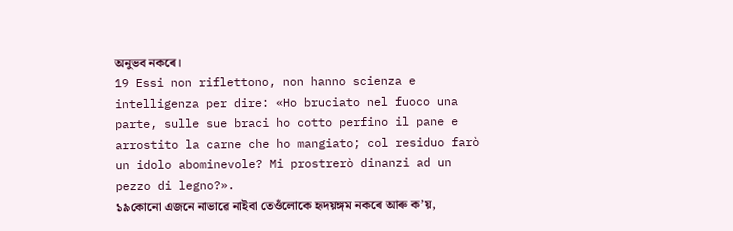অনুভব নকৰে।
19 Essi non riflettono, non hanno scienza e intelligenza per dire: «Ho bruciato nel fuoco una parte, sulle sue braci ho cotto perfino il pane e arrostito la carne che ho mangiato; col residuo farò un idolo abominevole? Mi prostrerò dinanzi ad un pezzo di legno?».
১৯কোনো এজনে নাভাৱে নাইবা তেওঁলোকে হৃদয়ঙ্গম নকৰে আৰু ক’য়,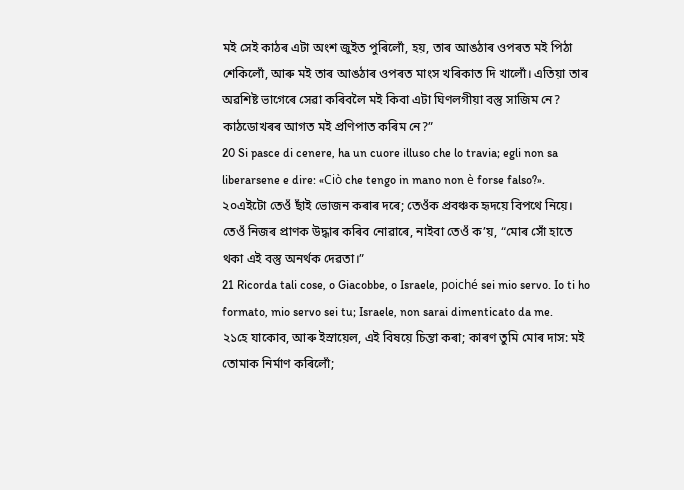মই সেই কাঠৰ এটা অংশ জুইত পুৰিলোঁ, হয়, তাৰ আঙঠাৰ ওপৰত মই পিঠা শেকিলোঁ, আৰু মই তাৰ আঙঠাৰ ওপৰত মাংস খৰিকাত দি খালোঁ। এতিয়া তাৰ অৱশিষ্ট ভাগেৰে সেৱা কৰিবলৈ মই কিবা এটা ঘিণলগীয়া বস্তু সাজিম নে? কাঠডোখৰৰ আগত মই প্ৰণিপাত কৰিম নে?”
20 Si pasce di cenere, ha un cuore illuso che lo travia; egli non sa liberarsene e dire: «Ciò che tengo in mano non è forse falso?».
২০এইটো তেওঁ ছাঁই ভোজন কৰাৰ দৰে; তেওঁক প্রবঞ্চক হৃদয়ে বিপথে নিয়ে। তেওঁ নিজৰ প্ৰাণক উদ্ধাৰ কৰিব নোৱাৰে, নাইবা তেওঁ ক’য়, “মোৰ সোঁ হাতে থকা এই বস্তু অনর্থক দেৱতা।”
21 Ricorda tali cose, o Giacobbe, o Israele, poiché sei mio servo. Io ti ho formato, mio servo sei tu; Israele, non sarai dimenticato da me.
২১হে যাকোব, আৰু ইস্ৰায়েল, এই বিষয়ে চিন্তা কৰা; কাৰণ তুমি মোৰ দাস: মই তোমাক নিৰ্মাণ কৰিলোঁ;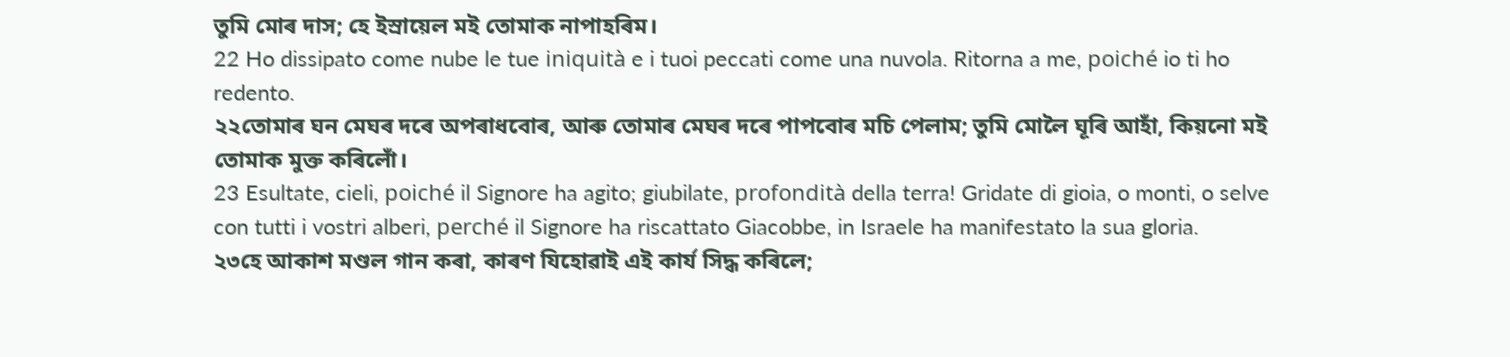তুমি মোৰ দাস; হে ইস্ৰায়েল মই তোমাক নাপাহৰিম।
22 Ho dissipato come nube le tue iniquità e i tuoi peccati come una nuvola. Ritorna a me, poiché io ti ho redento.
২২তোমাৰ ঘন মেঘৰ দৰে অপৰাধবোৰ, আৰু তোমাৰ মেঘৰ দৰে পাপবোৰ মচি পেলাম; তুমি মোলৈ ঘূৰি আহাঁ, কিয়নো মই তোমাক মুক্ত কৰিলোঁ।
23 Esultate, cieli, poiché il Signore ha agito; giubilate, profondità della terra! Gridate di gioia, o monti, o selve con tutti i vostri alberi, perché il Signore ha riscattato Giacobbe, in Israele ha manifestato la sua gloria.
২৩হে আকাশ মণ্ডল গান কৰা, কাৰণ যিহোৱাই এই কাৰ্য সিদ্ধ কৰিলে;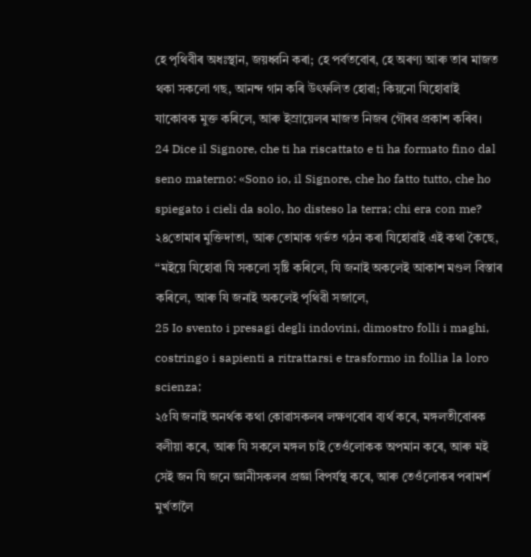হে পৃথিবীৰ অধঃস্থান, জয়ধ্বনি কৰা; হে পৰ্বতবোৰ, হে অৰণ্য আৰু তাৰ মাজত থকা সকলো গছ, আনন্দ গান কৰি উৎফলিত হোৱা; কিয়নো যিহোৱাই যাকোবক মুক্ত কৰিলে, আৰু ইস্ৰায়েলৰ মাজত নিজৰ গৌৰৱ প্রকাশ কৰিব।
24 Dice il Signore, che ti ha riscattato e ti ha formato fino dal seno materno: «Sono io, il Signore, che ho fatto tutto, che ho spiegato i cieli da solo, ho disteso la terra; chi era con me?
২৪তোমাৰ মুক্তিদাতা, আৰু তোমাক গৰ্ভত গঠন কৰা যিহোৱাই এই কথা কৈছে, “মইয়ে যিহোৱা যি সকলো সৃষ্টি কৰিলে, যি জনাই অকলেই আকাশ মণ্ডল বিস্তাৰ কৰিলে, আৰু যি জনাই অকলেই পৃথিৱী সজালে,
25 Io svento i presagi degli indovini, dimostro folli i maghi, costringo i sapienti a ritrattarsi e trasformo in follia la loro scienza;
২৫যি জনাই অনৰ্থক কথা কোৱাসকলৰ লক্ষণবোৰ ব্যৰ্থ কৰে, মঙ্গলতীবোৰক বলীয়া কৰে, আৰু যি সকলে মঙ্গল চাই তেওঁলোকক অপমান কৰে, আৰু মই সেই জন যি জনে জ্ঞানীসকলৰ প্রজ্ঞা বিপৰ্যস্থ কৰে, আৰু তেওঁলোকৰ পৰামৰ্শ মুৰ্খতালৈ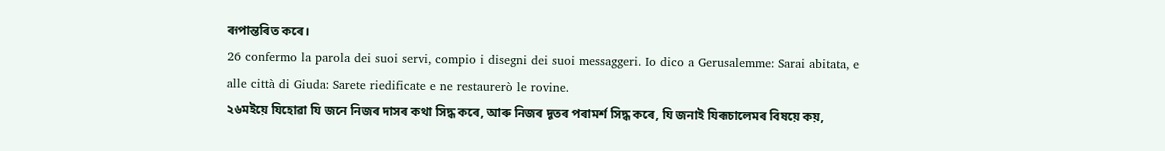ৰূপান্তৰিত কৰে।
26 confermo la parola dei suoi servi, compio i disegni dei suoi messaggeri. Io dico a Gerusalemme: Sarai abitata, e alle città di Giuda: Sarete riedificate e ne restaurerò le rovine.
২৬মইয়ে যিহোৱা যি জনে নিজৰ দাসৰ কথা সিদ্ধ কৰে, আৰু নিজৰ দূতৰ পৰামৰ্শ সিদ্ধ কৰে, যি জনাই যিৰূচালেমৰ বিষয়ে কয়,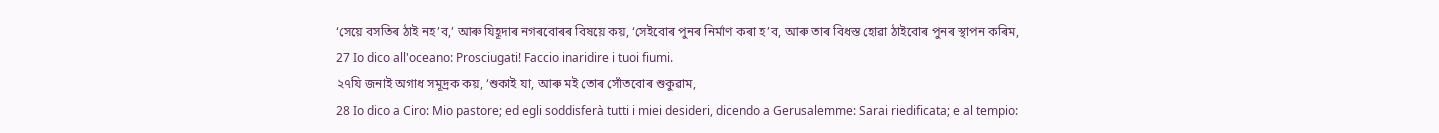‘সেয়ে বসতিৰ ঠাই নহ’ব,’ আৰু যিহূদাৰ নগৰবোৰৰ বিষয়ে কয়, ‘সেইবোৰ পুনৰ নিৰ্মাণ কৰা হ’ব, আৰু তাৰ বিধস্ত হোৱা ঠাইবোৰ পুনৰ স্থাপন কৰিম,
27 Io dico all'oceano: Prosciugati! Faccio inaridire i tuoi fiumi.
২৭যি জনাই অগাধ সমূদ্রক কয়, ‘শুকাই যা, আৰু মই তোৰ সোঁতবোৰ শুকুৱাম,
28 Io dico a Ciro: Mio pastore; ed egli soddisferà tutti i miei desideri, dicendo a Gerusalemme: Sarai riedificata; e al tempio: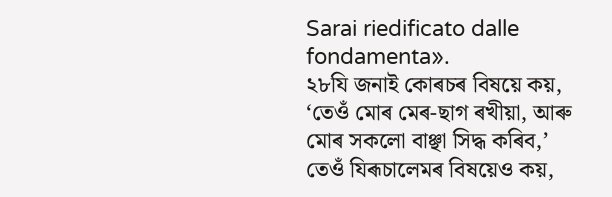Sarai riedificato dalle fondamenta».
২৮যি জনাই কোৰচৰ বিষয়ে কয়, ‘তেওঁ মোৰ মেৰ-ছাগ ৰখীয়া, আৰু মোৰ সকলো বাঞ্ছা সিদ্ধ কৰিব,’ তেওঁ যিৰূচালেমৰ বিষয়েও কয়,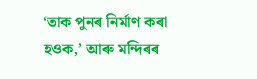‘তাক পুনৰ নিৰ্মাণ কৰা হওক,’ আৰু মন্দিৰৰ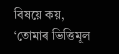বিষয়ে কয়, ‘তোমাৰ ভিত্তিমূল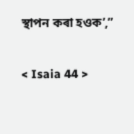স্থাপন কৰা হওক’,”

< Isaia 44 >